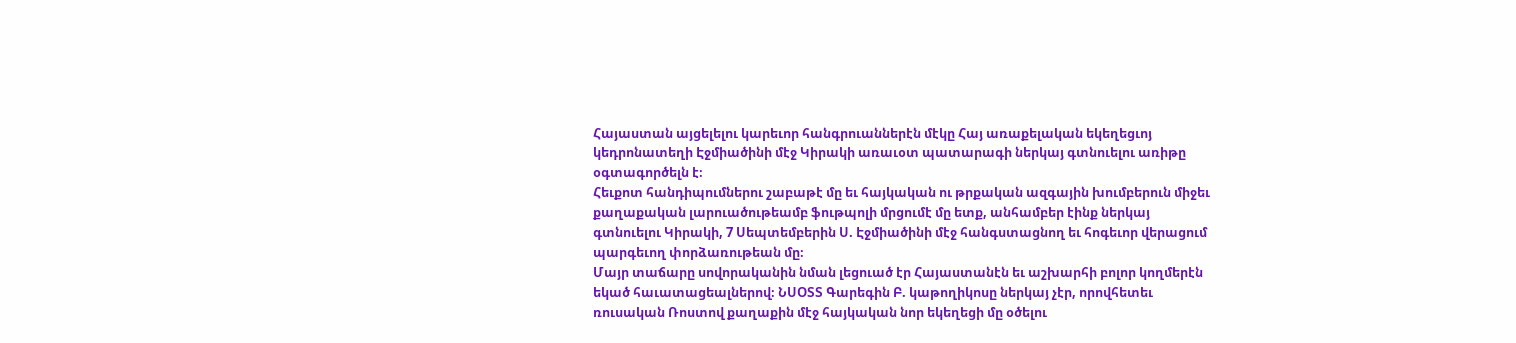Հայաստան այցելելու կարեւոր հանգրուաններէն մէկը Հայ առաքելական եկեղեցւոյ կեդրոնատեղի Էջմիածինի մէջ Կիրակի առաւօտ պատարագի ներկայ գտնուելու առիթը օգտագործելն է։
Հեւքոտ հանդիպումներու շաբաթէ մը եւ հայկական ու թրքական ազգային խումբերուն միջեւ քաղաքական լարուածութեամբ ֆութպոլի մրցումէ մը ետք, անհամբեր էինք ներկայ գտնուելու Կիրակի, 7 Սեպտեմբերին Ս. Էջմիածինի մէջ հանգստացնող եւ հոգեւոր վերացում պարգեւող փորձառութեան մը։
Մայր տաճարը սովորականին նման լեցուած էր Հայաստանէն եւ աշխարհի բոլոր կողմերէն եկած հաւատացեալներով։ ՆՍՕՏՏ Գարեգին Բ. կաթողիկոսը ներկայ չէր, որովհետեւ ռուսական Ռոստով քաղաքին մէջ հայկական նոր եկեղեցի մը օծելու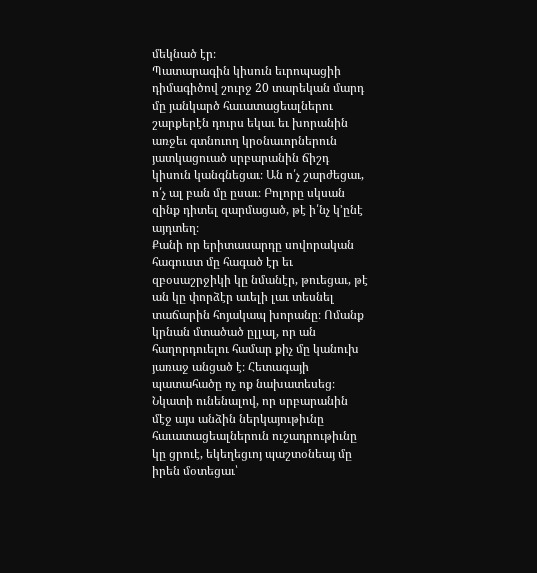մեկնած էր։
Պատարագին կիսուն եւրոպացիի դիմագիծով շուրջ 20 տարեկան մարդ մը յանկարծ հաւատացեալներու շարքերէն դուրս եկաւ եւ խորանին առջեւ գտնուող կրօնաւորներուն յատկացուած սրբարանին ճիշդ կիսուն կանգնեցաւ։ Ան ո՛չ շարժեցաւ, ո՛չ ալ բան մը ըսաւ։ Բոլորը սկսան զինք դիտել զարմացած, թէ ի՛նչ կ’ընէ այդտեղ։
Քանի որ երիտասարդը սովորական հագուստ մը հագած էր եւ զբօսաշրջիկի կը նմանէր, թուեցաւ, թէ ան կը փորձէր աւելի լաւ տեսնել տաճարին հոյակապ խորանը։ Ոմանք կրնան մտածած ըլլալ, որ ան հաղորդուելու համար քիչ մը կանուխ յառաջ անցած է։ Հետագայի պատահածը ոչ ոք նախատեսեց։
Նկատի ունենալով, որ սրբարանին մէջ այս անձին ներկայութիւնը հաւատացեալներուն ուշադրութիւնը կը ցրուէ, եկեղեցւոյ պաշտօնեայ մը իրեն մօտեցաւ՝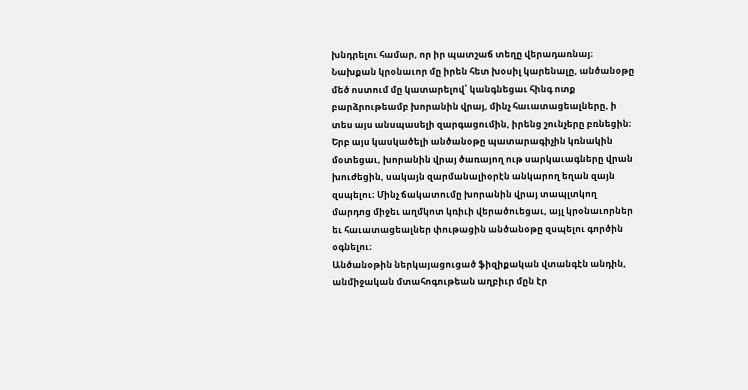խնդրելու համար, որ իր պատշաճ տեղը վերադառնայ։ Նախքան կրօնաւոր մը իրեն հետ խօսիլ կարենալը, անծանօթը մեծ ոստում մը կատարելով՝ կանգնեցաւ հինգ ոտք բարձրութեամբ խորանին վրայ, մինչ հաւատացեալները, ի տես այս անսպասելի զարգացումին, իրենց շունչերը բռնեցին։
Երբ այս կասկածելի անծանօթը պատարագիչին կռնակին մօտեցաւ, խորանին վրայ ծառայող ութ սարկաւագները վրան խուժեցին, սակայն զարմանալիօրէն անկարող եղան զայն զսպելու։ Մինչ ճակատումը խորանին վրայ տապլտկող մարդոց միջեւ աղմկոտ կռիւի վերածուեցաւ, այլ կրօնաւորներ եւ հաւատացեալներ փութացին անծանօթը զսպելու գործին օգնելու։
Անծանօթին ներկայացուցած ֆիզիքական վտանգէն անդին, անմիջական մտահոգութեան աղբիւր մըն էր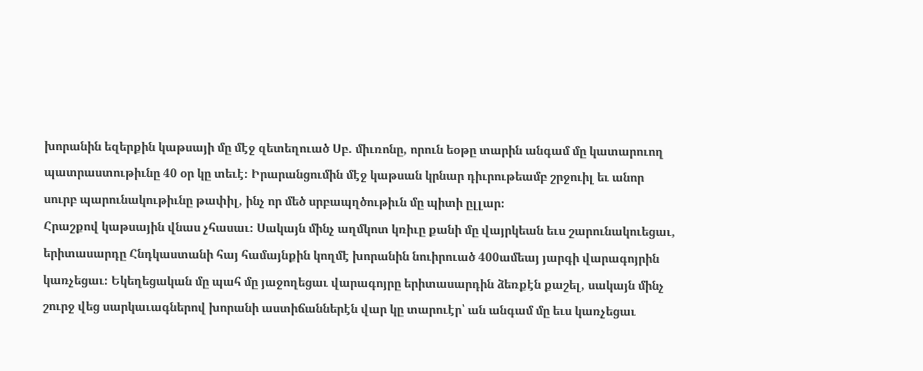խորանին եզերքին կաթսայի մը մէջ զետեղուած Սբ. միւռոնը, որուն եօթը տարին անգամ մը կատարուող պատրաստութիւնը 40 օր կը տեւէ։ Իրարանցումին մէջ կաթսան կրնար դիւրութեամբ շրջուիլ եւ անոր սուրբ պարունակութիւնը թափիլ, ինչ որ մեծ սրբապղծութիւն մը պիտի ըլլար։
Հրաշքով կաթսային վնաս չհասաւ։ Սակայն մինչ աղմկոտ կռիւը քանի մը վայրկեան եւս շարունակուեցաւ, երիտասարդը Հնդկաստանի հայ համայնքին կողմէ խորանին նուիրուած 400ամեայ յարգի վարագոյրին կառչեցաւ։ Եկեղեցական մը պահ մը յաջողեցաւ վարագոյրը երիտասարդին ձեռքէն քաշել, սակայն մինչ շուրջ վեց սարկաւագներով խորանի աստիճաններէն վար կը տարուէր՝ ան անգամ մը եւս կառչեցաւ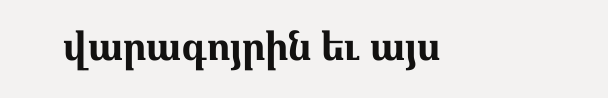վարագոյրին եւ այս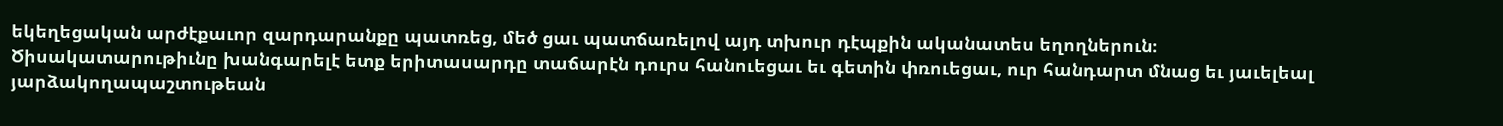եկեղեցական արժէքաւոր զարդարանքը պատռեց, մեծ ցաւ պատճառելով այդ տխուր դէպքին ականատես եղողներուն։
Ծիսակատարութիւնը խանգարելէ ետք երիտասարդը տաճարէն դուրս հանուեցաւ եւ գետին փռուեցաւ, ուր հանդարտ մնաց եւ յաւելեալ յարձակողապաշտութեան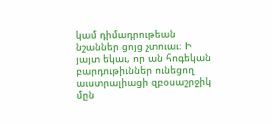կամ դիմադրութեան նշաններ ցոյց չտուաւ։ Ի յայտ եկաւ, որ ան հոգեկան բարդութիւններ ունեցող աւստրալիացի զբօսաշրջիկ մըն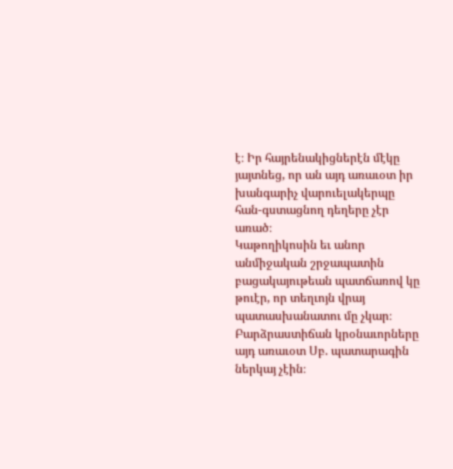է։ Իր հայրենակիցներէն մէկը յայտնեց, որ ան այդ առաւօտ իր խանգարիչ վարուելակերպը հան-գստացնող դեղերը չէր առած։
Կաթողիկոսին եւ անոր անմիջական շրջապատին բացակայութեան պատճառով կը թուէր, որ տեղւոյն վրայ պատասխանատու մը չկար։ Բարձրաստիճան կրօնաւորները այդ առաւօտ Սբ. պատարագին ներկայ չէին։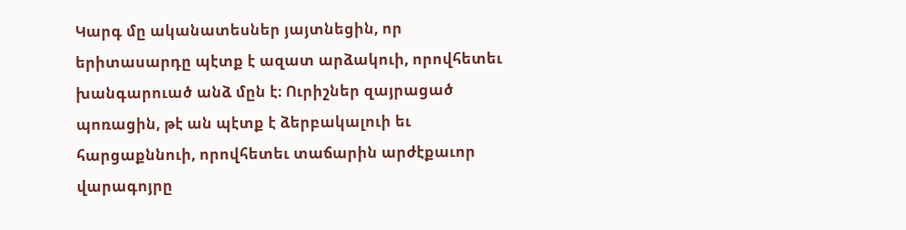Կարգ մը ականատեսներ յայտնեցին, որ երիտասարդը պէտք է ազատ արձակուի, որովհետեւ խանգարուած անձ մըն է։ Ուրիշներ զայրացած պոռացին, թէ ան պէտք է ձերբակալուի եւ հարցաքննուի, որովհետեւ տաճարին արժէքաւոր վարագոյրը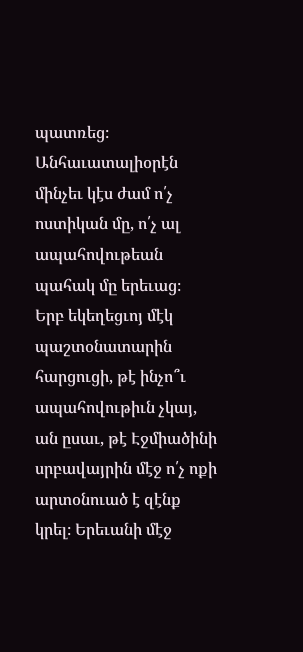պատռեց։
Անհաւատալիօրէն մինչեւ կէս ժամ ո՛չ ոստիկան մը, ո՛չ ալ ապահովութեան պահակ մը երեւաց։
Երբ եկեղեցւոյ մէկ պաշտօնատարին հարցուցի, թէ ինչո՞ւ ապահովութիւն չկայ, ան ըսաւ, թէ Էջմիածինի սրբավայրին մէջ ո՛չ ոքի արտօնուած է զէնք կրել։ Երեւանի մէջ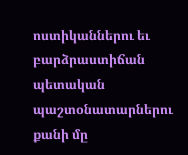ոստիկաններու եւ բարձրաստիճան պետական պաշտօնատարներու քանի մը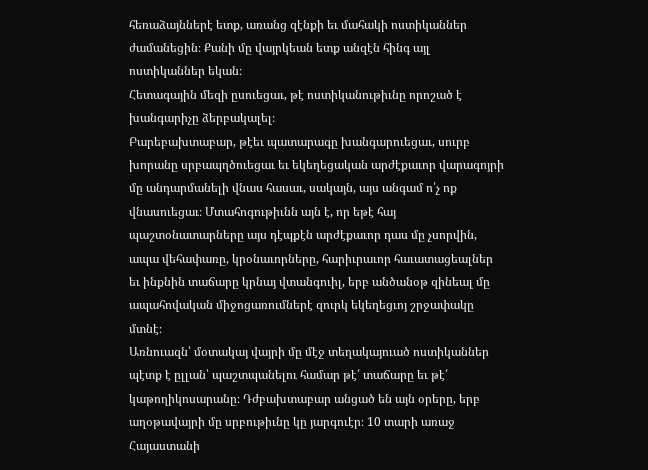հեռաձայններէ ետք, առանց զէնքի եւ մահակի ոստիկաններ ժամանեցին։ Քանի մը վայրկեան ետք անզէն հինգ այլ ոստիկաններ եկան։
Հետագային մեզի ըսուեցաւ, թէ ոստիկանութիւնը որոշած է խանգարիչը ձերբակալել։
Բարեբախտաբար, թէեւ պատարագը խանգարուեցաւ, սուրբ խորանը սրբապղծուեցաւ եւ եկեղեցական արժէքաւոր վարագոյրի մը անդարմանելի վնաս հասաւ, սակայն, այս անգամ ո՛չ ոք վնասուեցաւ։ Մտահոգութիւնն այն է, որ եթէ հայ պաշտօնատարները այս դէպքէն արժէքաւոր դաս մը չսորվին, ապա վեհափառը, կրօնաւորները, հարիւրաւոր հաւատացեալներ եւ ինքնին տաճարը կրնայ վտանգուիլ, երբ անծանօթ զինեալ մը ապահովական միջոցառումներէ զուրկ եկեղեցւոյ շրջափակը մտնէ։
Առնուազն՝ մօտակայ վայրի մը մէջ տեղակայուած ոստիկաններ պէտք է ըլլան՝ պաշտպանելու համար թէ՛ տաճարը եւ թէ՛ կաթողիկոսարանը։ Դժբախտաբար անցած են այն օրերը, երբ աղօթավայրի մը սրբութիւնը կը յարգուէր։ 10 տարի առաջ Հայաստանի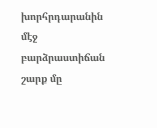խորհրդարանին մէջ բարձրաստիճան շարք մը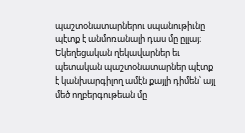պաշտօնատարներու սպանութիւնը պէտք է անմոռանալի դաս մը ըլլայ։
Եկեղեցական ղեկավարներ եւ պետական պաշտօնատարներ պէտք է կանխարգիլող ամէն քայլի դիմեն՝ այլ մեծ ողբերգութեան մը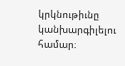կրկնութիւնը կանխարգիլելու համար։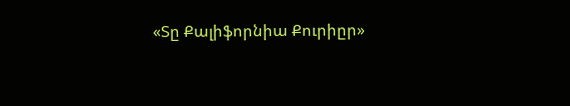«Տը Քալիֆորնիա Քուրիըր»